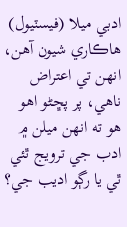ادبي ميلا (فيسٽيول) هاڪاري شيون آهن، انهن تي اعتراض ناهي، پر پڇڻو اهو هو ته انهن ميلن ۾ ادب جي ترويج ٿئي ٿي يا رڳو اديب جي؟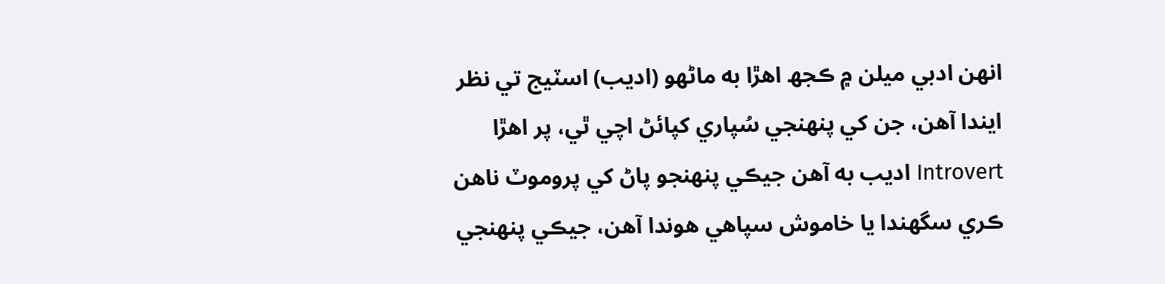انهن ادبي ميلن ۾ ڪجھ اهڙا به ماڻهو (اديب) اسٽيج تي نظر ايندا آهن، جن کي پنهنجي سُپاري کپائڻ اچي ٿي، پر اهڙا Introvert اديب به آهن جيڪي پنهنجو پاڻ کي پروموٽ ناهن ڪري سگهندا يا خاموش سپاهي هوندا آهن، جيڪي پنهنجي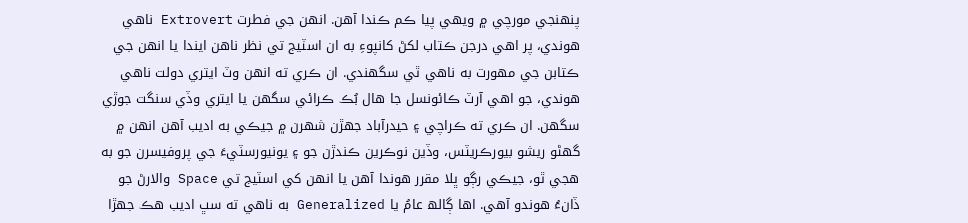پنهنجي مورچي ۾ ويهي پيا ڪم ڪندا آهن. انهن جي فطرت Extrovert ناهي هوندي، پر اهي درجن ڪتاب لکڻ کانپوءِ به ان اسٽيج تي نظر ناهن ايندا يا انهن جي ڪتابن جي مهورت به ناهي ٿي سگهندي. ان ڪري ته انهن وٽ ايتري دولت ناهي هوندي، جو اهي آرٽ ڪائونسل جا هال بُڪ ڪرائي سگهن يا ايتري وڏي سنگت جوڙي سگهن. ان ڪري ته ڪراچي ۽ حيدرآباد جهڙن شهرن ۾ جيڪي به اديب آهن انهن ۾ گهڻو ريشو بيورڪريٽس، وڏين نوڪرين ڪندڙن جو ۽ يونيورسٽيءَ جي پروفيسرن جو به هجي ٿو، جيڪي رڳو ڀلا مقرر هوندا آهن يا انهن کي اسٽيج تي Space والارڻ جو ڏانءُ هوندو آهي. اها ڳالھ عامُ يا Generalized به ناهي ته سڀ اديب هڪ جهڙا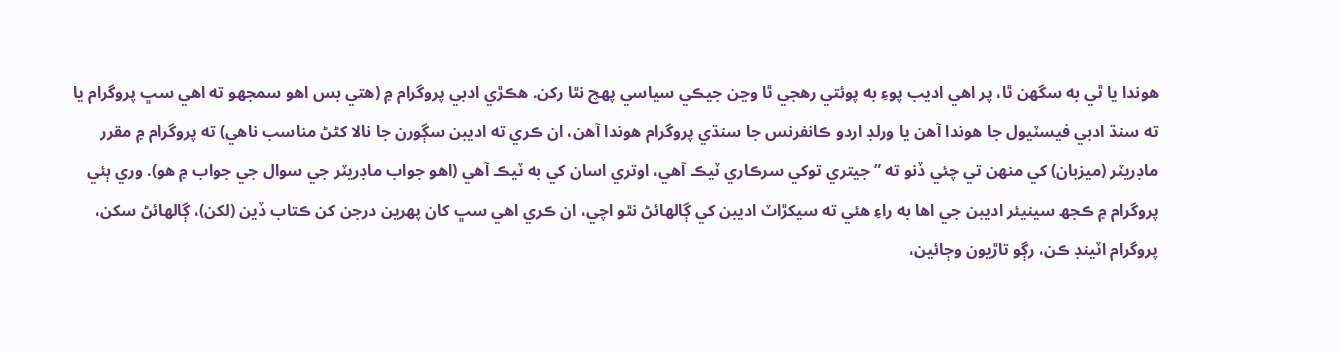هوندا يا ٿي به سگهن ٿا، پر اهي اديب پوءِ به پوئتي رهجي ٿا وڃن جيڪي سياسي پهچ نٿا رکن. هڪڙي ادبي پروگرام ۾ (هتي بس اهو سمجهو ته اهي سڀ پروگرام يا ته سنڌ ادبي فيسٽيول جا هوندا آهن يا ورلڊ اردو ڪانفرنس جا سنڌي پروگرام هوندا آهن، ان ڪري ته اديبن سڳورن جا نالا کڻڻ مناسب ناهي) ته پروگرام ۾ مقرر ماڊريٽر (ميزبان) کي منهن تي چئي ڏنو ته ”جيتري توکي سرڪاري ٽيڪ آهي، اوتري اسان کي به ٽيڪ آهي (اهو جواب ماڊريٽر جي سوال جي جواب ۾ هو). وري ٻئي پروگرام ۾ ڪجھ سينيئر اديبن جي اها به راءِ هئي ته سيکڙاٽ اديبن کي ڳالهائڻ نٿو اچي، ان ڪري اهي سڀ کان پهرين درجن کن ڪتاب ڏين (لکن)، ڳالهائڻ سکن، پروگرام اٽينڊ ڪن، رڳو تاڙيون وڄائين،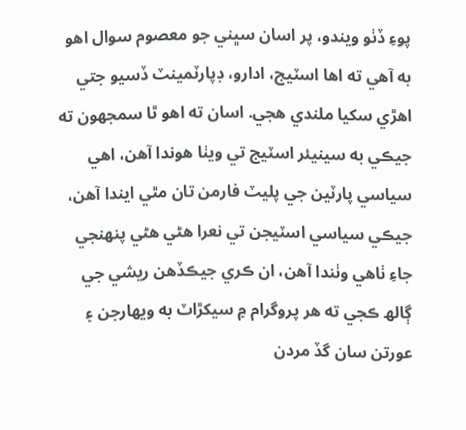پوءِ ڏٺو ويندو، پر اسان سڀني جو معصوم سوال اهو به آهي ته اها اسٽيج، ادارو، ڊپارٽمينٽ ڏسيو جتي اهڙي سکيا ملندي هجي. اسان ته اهو ٿا سمجهون ته جيڪي به سينيئر اسٽيج تي ويٺا هوندا آهن، اهي سياسي پارٽين جي پليٽ فارمن تان مٿي ايندا آهن، جيڪي سياسي اسٽيجن تي نعرا هڻي هڻي پنهنجي جاءِ ٺاهي وٺندا آهن، ان ڪري جيڪڏهن ريشي جي ڳالھ ڪجي ته هر پروگرام ۾ سيکڙاٽ به ويهارجن ۽ عورتن سان گڏ مردن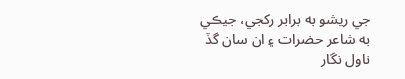جي ريشو به برابر رکجي، جيڪي به شاعر حضرات ۽ ان سان گڏ ناول نگار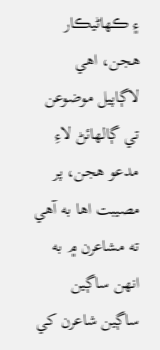۽ ڪهاڻيڪار هجن، اهي لاڳاپيل موضوعن تي ڳالهائڻ لاءِ مدعو هجن، پر مصيبت اها به آهي ته مشاعرن ۾ به انهن ساڳين ساڳين شاعرن کي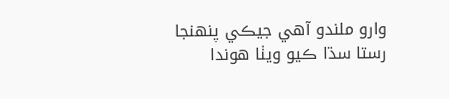وارو ملندو آهي جيڪي پنهنجا رستا سڌا ڪيو ويٺا هوندا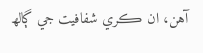آهن، ان ڪري شفافيت جي ڳالھ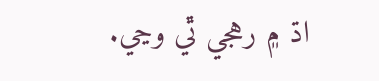اڌ ۾ رهجي ٿي وڃي.